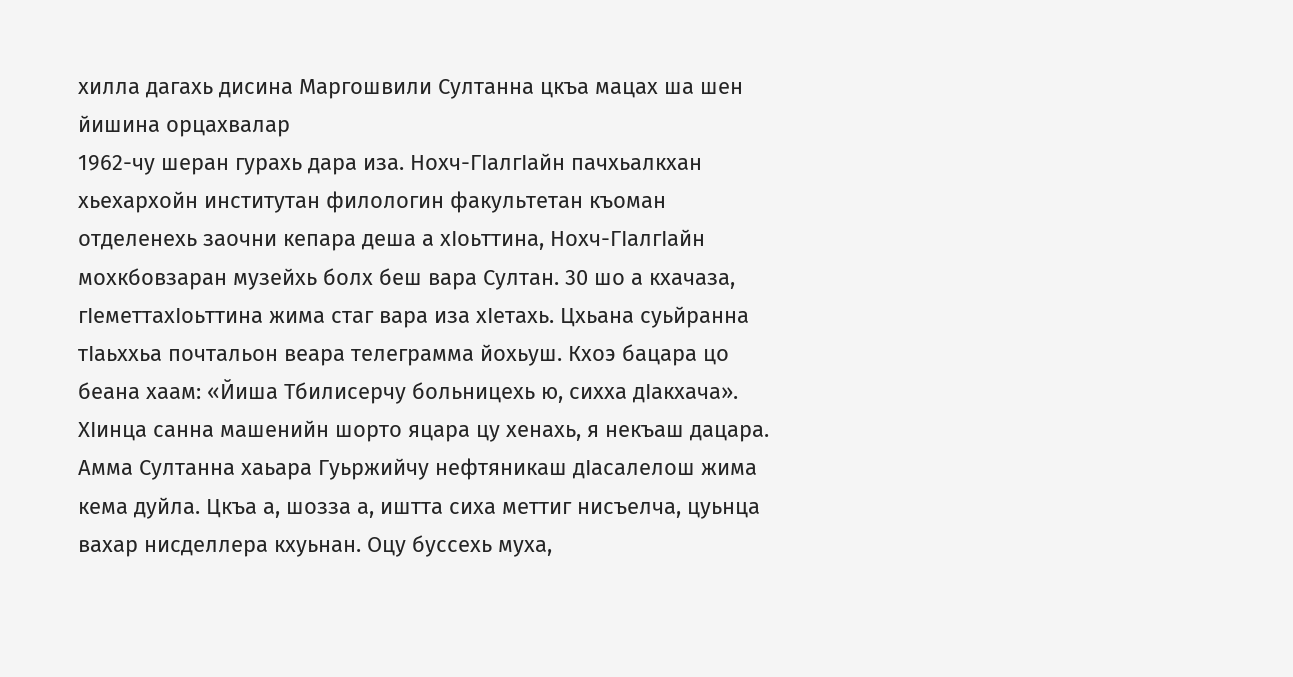хилла дагахь дисина Маргошвили Султанна цкъа мацах ша шен йишина орцахвалар
1962-чу шеран гурахь дара иза. Нохч-ГIалгIайн пачхьалкхан хьехархойн институтан филологин факультетан къоман отделенехь заочни кепара деша а хIоьттина, Нохч-ГIалгIайн мохкбовзаран музейхь болх беш вара Султан. 30 шо а кхачаза, гIеметтахIоьттина жима стаг вара иза хIетахь. Цхьана суьйранна тIаьххьа почтальон веара телеграмма йохьуш. Кхоэ бацара цо беана хаам: «Йиша Тбилисерчу больницехь ю, сихха дIакхача». ХIинца санна машенийн шорто яцара цу хенахь, я некъаш дацара. Амма Султанна хаьара Гуьржийчу нефтяникаш дIасалелош жима кема дуйла. Цкъа а, шозза а, иштта сиха меттиг нисъелча, цуьнца вахар нисделлера кхуьнан. Оцу буссехь муха,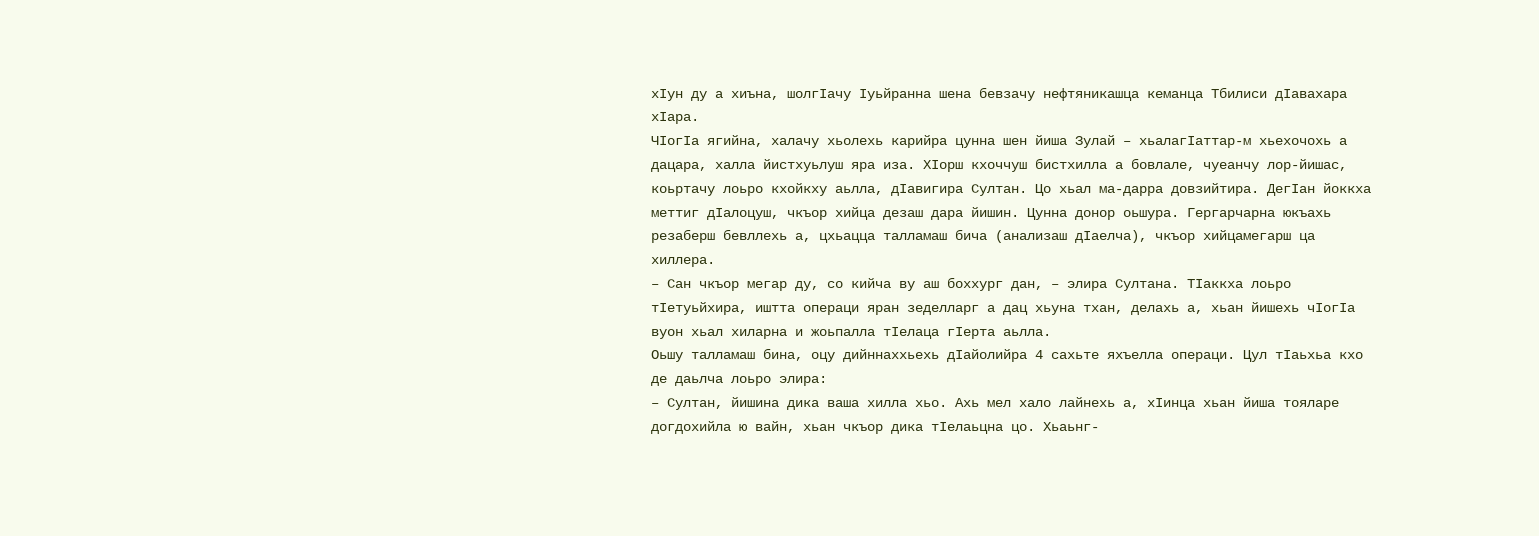хIун ду а хиъна, шолгIачу Iуьйранна шена бевзачу нефтяникашца кеманца Тбилиси дIавахара хIара.
ЧIогIа ягийна, халачу хьолехь карийра цунна шен йиша Зулай – хьалагIаттар-м хьехочохь а дацара, халла йистхуьлуш яра иза. ХIорш кхоччуш бистхилла а бовлале, чуеанчу лор-йишас, коьртачу лоьро кхойкху аьлла, дIавигира Султан. Цо хьал ма-дарра довзийтира. ДегIан йоккха меттиг дIалоцуш, чкъор хийца дезаш дара йишин. Цунна донор оьшура. Гергарчарна юкъахь резаберш бевллехь а, цхьацца талламаш бича (анализаш дIаелча), чкъор хийцамегарш ца хиллера.
– Сан чкъор мегар ду, со кийча ву аш боххург дан, – элира Султана. ТIаккха лоьро тIетуьйхира, иштта операци яран зеделларг а дац хьуна тхан, делахь а, хьан йишехь чIогIа вуон хьал хиларна и жоьпалла тIелаца гIерта аьлла.
Оьшу талламаш бина, оцу дийннаххьехь дIайолийра 4 сахьте яхъелла операци. Цул тIаьхьа кхо де даьлча лоьро элира:
– Султан, йишина дика ваша хилла хьо. Ахь мел хало лайнехь а, хIинца хьан йиша тояларе догдохийла ю вайн, хьан чкъор дика тIелаьцна цо. Хьаьнг-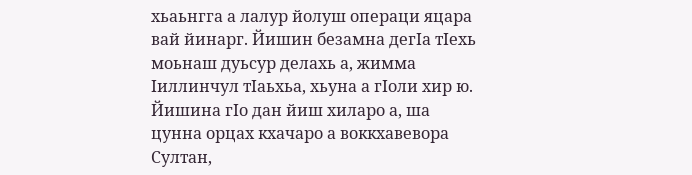хьаьнгга а лалур йолуш операци яцара вай йинарг. Йишин безамна дегIа тIехь моьнаш дуьсур делахь а, жимма Iиллинчул тIаьхьа, хьуна а гIоли хир ю.
Йишина гIо дан йиш хиларо а, ша цунна орцах кхачаро а воккхавевора Султан,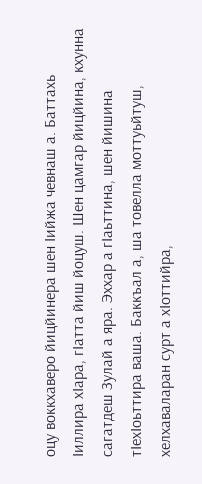оцу воккхаверо йицйинера шен Iийжа чевнаш а. Баттахь Iиллира хIара, гIатта йиш йоцуш. Шен цамгар йицйина, кхунна сагатдеш Зулай а яра. Эххар а гIаьттина, шен йишина тIехIоьттира ваша. Баккъал а, ша товелла моттуьйтуш, хелхаваларан сурт а хIоттийра,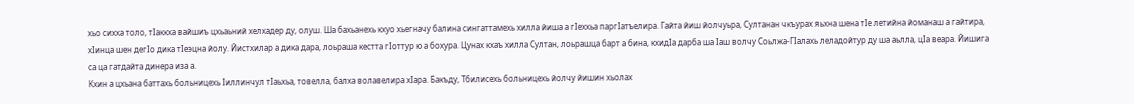хьо сихха толо, тIаккха вайшиъ цхьаьний хелхадер ду, олуш. Ша бахьанехь кхуо хьегначу балина сингаттамехь хилла йиша а гIеххьа паргIатъелира. Гайта йиш йолчуьра, Султанан чкъурах яьхна шена тIе летийна йоманаш а гайтира, хIинца шен дегIо дика тIеэцна йолу. Йистхилар а дика дара, лоьраша кестта гIоттур ю а бохура. Цунах кхаъ хилла Султан, лоьрашца барт а бина, кхидIа дарба ша Iаш волчу Соьлжа-ГIалахь леладойтур ду ша аьлла, цIа веара. Йишига са ца гатдайта динера иза а.
Кхин а цхьана баттахь больницехь Iиллинчул тIаьхьа, товелла, балха волавелира хIара. Бакъду, Тбилисехь больницехь йолчу йишин хьолах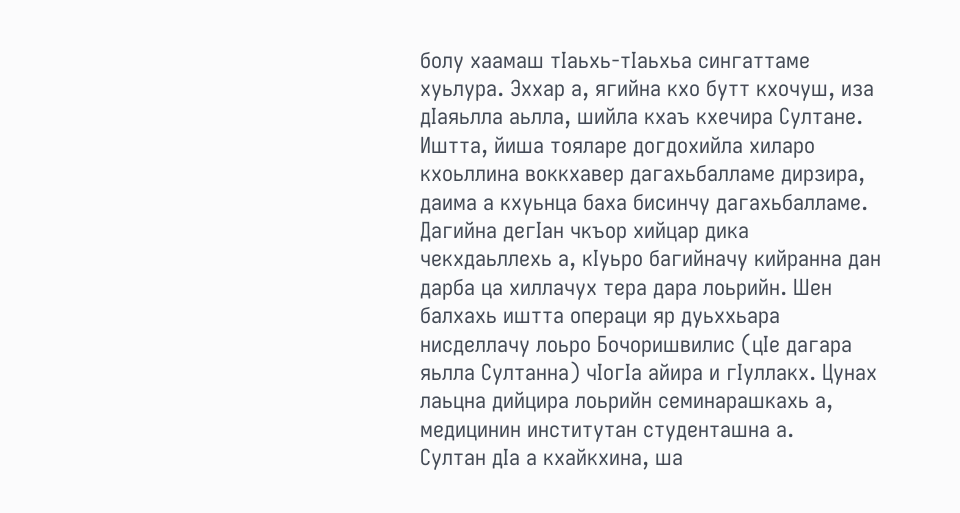болу хаамаш тIаьхь-тIаьхьа сингаттаме хуьлура. Эххар а, ягийна кхо бутт кхочуш, иза дIаяьлла аьлла, шийла кхаъ кхечира Султане.
Иштта, йиша тояларе догдохийла хиларо кхоьллина воккхавер дагахьбалламе дирзира, даима а кхуьнца баха бисинчу дагахьбалламе. Дагийна дегIан чкъор хийцар дика чекхдаьллехь а, кIуьро багийначу кийранна дан дарба ца хиллачух тера дара лоьрийн. Шен балхахь иштта операци яр дуьххьара нисделлачу лоьро Бочоришвилис (цIе дагара яьлла Султанна) чIогIа айира и гIуллакх. Цунах лаьцна дийцира лоьрийн семинарашкахь а, медицинин институтан студенташна а.
Султан дIа а кхайкхина, ша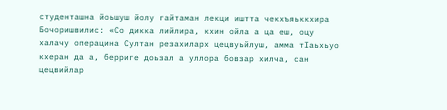студенташна йоьшуш йолу гайтаман лекци иштта чекхъяьккхира Бочоришвилис: «Со дикка лийлира, кхин ойла а ца еш, оцу халачу операцина Султан резахиларх цецвуьйлуш, амма тIаьхьуо кхеран да а, берриге доьзал а уллора бовзар хилча, сан цецвийлар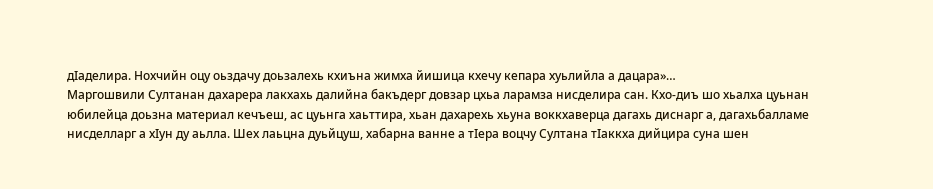дIаделира. Нохчийн оцу оьздачу доьзалехь кхиъна жимха йишица кхечу кепара хуьлийла а дацара»…
Маргошвили Султанан дахарера лакхахь далийна бакъдерг довзар цхьа ларамза нисделира сан. Кхо-диъ шо хьалха цуьнан юбилейца доьзна материал кечъеш, ас цуьнга хаьттира, хьан дахарехь хьуна воккхаверца дагахь диснарг а, дагахьбалламе нисделларг а хIун ду аьлла. Шех лаьцна дуьйцуш, хабарна ванне а тIера воцчу Султана тIаккха дийцира суна шен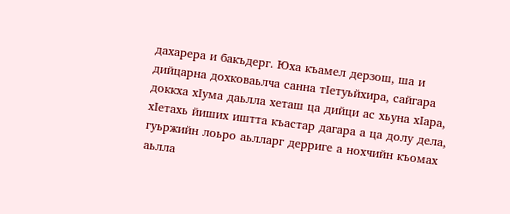дахарера и бакъдерг. Юха къамел дерзош, ша и дийцарна дохковаьлча санна тIетуьйхира, сайгара доккха хIума даьлла хеташ ца дийци ас хьуна хIара, хIетахь йиших иштта къастар дагара а ца долу дела, гуьржийн лоьро аьлларг дерриге а нохчийн къомах аьлла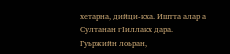хетарна, дийци-кха. Иштта алар а Султанан гIиллакх дара.
Гуьржийн лоьран,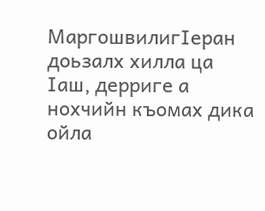МаргошвилигIеран доьзалх хилла ца Iаш, дерриге а нохчийн къомах дика ойла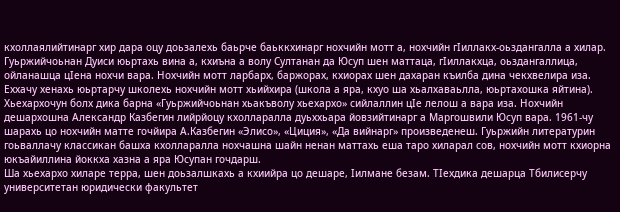кхоллаялийтинарг хир дара оцу доьзалехь баьрче баьккхинарг нохчийн мотт а, нохчийн гIиллакх-оьздангалла а хилар. Гуьржийчоьнан Дуиси юьртахь вина а, кхиъна а волу Султанан да Юсуп шен маттаца, гIиллакхца, оьздангаллица, ойланашца цIена нохчи вара. Нохчийн мотт ларбарх, баржорах, кхиорах шен дахаран къилба дина чекхвелира иза. Еххачу хенахь юьртарчу школехь нохчийн мотт хьийхира (школа а яра, кхуо ша хьалхаваьлла, юьртахошка яйтина). Хьехархочун болх дика барна «Гуьржийчоьнан хьакъволу хьехархо» сийлаллин цIе лелош а вара иза. Нохчийн дешархошна Александр Казбегин лийрйоцу кхолларалла дуьххьара йовзийтинарг а Маргошвили Юсуп вара. 1961-чу шарахь цо нохчийн матте гочйира А.Казбегин «Элисо», «Циция», «Да вийнарг» произведенеш. Гуьржийн литературин гоьваллачу классикан башха кхолларалла нохчашна шайн ненан маттахь еша таро хиларал сов, нохчийн мотт кхиорна юкъайиллина йоккха хазна а яра Юсупан гочдарш.
Ша хьехархо хиларе терра, шен доьзалшкахь а кхиийра цо дешаре, Iилмане безам. ТIехдика дешарца Тбилисерчу университетан юридически факультет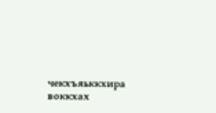чекхъяьккхира воккхах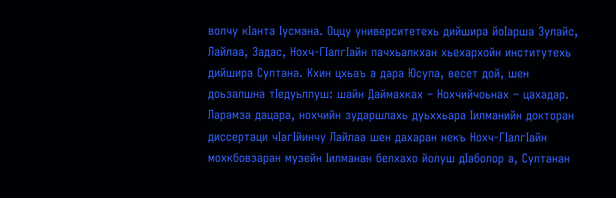волчу кIанта Iусмана. Оццу университетехь дийшира йоIарша Зулайс, Лайлаа, Задас, Нохч-ГIалгIайн пачхьалкхан хьехархойн институтехь дийшира Султана. Кхин цхьаъ а дара Юсупа, весет дой, шен доьзалшна тIедуьллуш: шайн Даймахках – Нохчийчоьнах – цахадар. Ларамза дацара, нохчийн зударшлахь дуьххьара Iилманийн докторан диссертаци чIагIйинчу Лайлаа шен дахаран некъ Нохч-ГIалгIайн мохкбовзаран музейн Iилманан белхахо йолуш дIаболор а, Султанан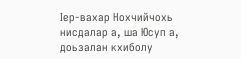Iер-вахар Нохчийчохь нисдалар а, ша Юсуп а, доьзалан кхиболу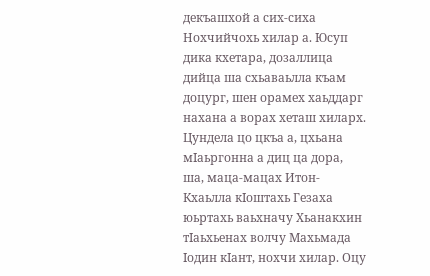декъашхой а сих-сиха Нохчийчохь хилар а. Юсуп дика кхетара, дозаллица дийца ша схьаваьлла къам доцург, шен орамех хаьддарг нахана а ворах хеташ хиларх. Цундела цо цкъа а, цхьана мIаьргонна а диц ца дора, ша, маца-мацах Итон-Кхаьлла кIоштахь Гезаха юьртахь ваьхначу Хьанакхин тIаьхьенах волчу Махьмада Iодин кIант, нохчи хилар. Оцу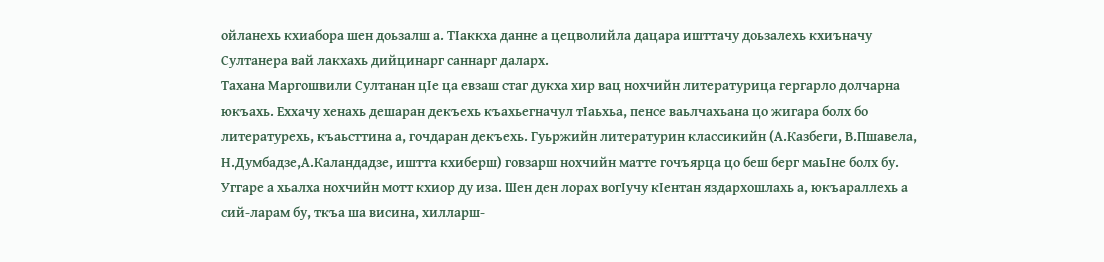ойланехь кхиабора шен доьзалш а. ТIаккха данне а цецволийла дацара ишттачу доьзалехь кхиъначу Султанера вай лакхахь дийцинарг саннарг даларх.
Тахана Маргошвили Султанан цIе ца евзаш стаг дукха хир вац нохчийн литературица гергарло долчарна юкъахь. Еххачу хенахь дешаран декъехь къахьегначул тIаьхьа, пенсе ваьлчахьана цо жигара болх бо литературехь, къаьсттина а, гочдаран декъехь. Гуьржийн литературин классикийн (А.Казбеги, В.Пшавела, Н.Думбадзе,А.Каландадзе, иштта кхиберш) говзарш нохчийн матте гочъярца цо беш берг маьIне болх бу. Уггаре а хьалха нохчийн мотт кхиор ду иза. Шен ден лорах вогIучу кIентан яздархошлахь а, юкъараллехь а сий-ларам бу, ткъа ша висина, хилларш-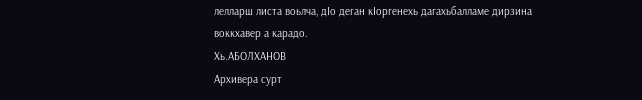лелларш листа воьлча, дIо деган кIоргенехь дагахьбалламе дирзина воккхавер а карадо.
Хь.АБОЛХАНОВ
Архивера сурт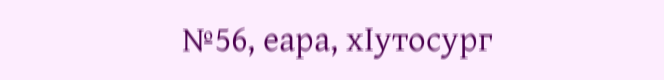№56, еара, хIутосург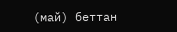(май) беттан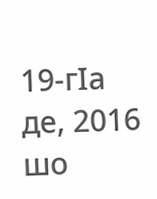19-гIа де, 2016 шо